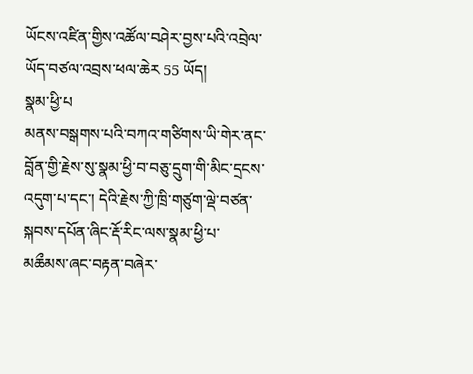ཡོངས་འཛིན་གྱིས་འཚོལ་བཤེར་བྱས་པའི་འབྲེལ་ཡོད་བཙལ་འབྲས་ཕལ་ཆེར 55 ཡོད།
སྣམ་ཕྱི་པ
མནས་བསྒགས་པའི་བཀའ་གཙིགས་ཡི་གེར་ནང་བློན་གྱི་རྗེས་སུ་སྣམ་ཕྱི་བ་བཅུ་དྲུག་གི་མིང་དྲངས་འདུག་པ་དང་། དེའི་རྗེས་ཀྱི་ཁྲི་གཙུག་ལྡེ་བཙན་སྐབས་དཔོན་ཞིང་རྡོ་རིང་ལས་སྣམ་ཕྱི་པ་མཆྀམས་ཞང་བརྟན་བཞེར་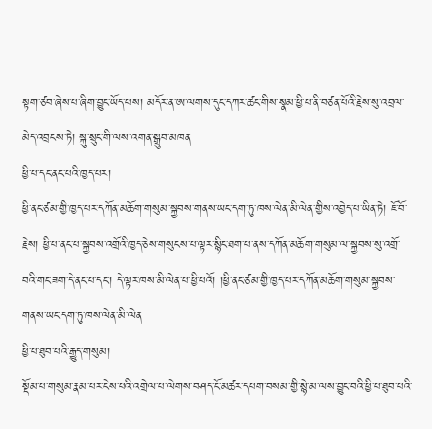སྟག་ཙབ་ཞེས་པ་ཞིག་བྱུང་ཡོད་པས། མདོར་ན་ཨ་ལགས་དུང་དཀར་ཚང་གིས་སྣམ་ཕྱི་པ་ནི་བཙན་པོའི་རྗེས་སུ་འབྲལ་མེད་འབྲངས་ཏེ། སྐུ་སྲུང་གི་ལས་འགན་སྒྲུབ་མཁན
ཕྱི་པ་དང་ནང་པའི་ཁྱད་པར།
ཕྱི་ནང་ཙམ་གྱི་ཁྱད་པར་དཀོན་མཆོག་གསུམ་སྐྱབས་གནས་ཡང་དག་ཏུ་ཁས་ལེན་མི་ལེན་གྱིས་འབྱེད་པ་ཡིན་ཏེ། ཇོ་བོ་རྗེས། ཕྱི་པ་ནང་པ་སྐྱབས་འགྲོའི་ཁྱད་ཅེས་གསུངས་པ་ལྟར་སྙིང་ཐག་པ་ནས་དཀོན་མཆོག་གསུམ་ལ་སྐྱབས་སུ་འགྲོ་བའི་གང་ཟག་དེ་ནང་པ་དང་། དེ་ལྟར་ཁས་མི་ལེན་པ་ཕྱི་པའོ། །ཕྱི་ནང་ཙམ་གྱི་ཁྱད་པར་དཀོན་མཆོག་གསུམ་སྐྱབས་གནས་ཡང་དག་ཏུ་ཁས་ལེན་མི་ལེན
ཕྱི་པ་ཐུབ་པའི་རྒྱུད་གསུམ།
སྡོམ་པ་གསུམ་རྣམ་པར་ངེས་པའི་འགྲེལ་པ་ལེགས་བཤད་ངོ་མཚར་དཔག་བསམ་གྱི་སྙེ་མ་ལས་བྱུང་བའི་ཕྱི་པ་ཐུབ་པའི་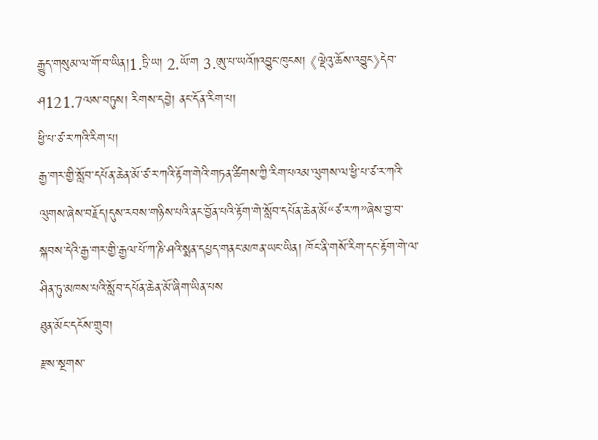རྒྱུད་གསུམ་ལ་གོ་བ་ཡིན།1.ཏྲི་ཡ། 2.ཡོ་ག 3.ཨུ་པ་ཡའོ༎འབྱུང་ཁུངས། 《ལྡེའུ་ཆོས་འབྱུང》དེབ་ཤ121.7ལས་བཏུས། རིགས་དབྱེ། ནང་དོན་རིག་པ།
ཕྱི་པ་ཙ་ར་ཀའི་རིག་པ།
རྒྱ་གར་གྱི་སློབ་དཔོན་ཆེན་མོ་ཙ་ར་ཀའི་རྟོག་གེའི་གཏན་ཚིགས་ཀྱི་རིག་པའམ་ལུགས་ལ་ཕྱི་པ་ཙ་ར་ཀའི་ལུགས་ཞེས་བརྗོད།དུས་རབས་གཉིས་པའི་ནང་བྱོན་པའི་རྟོག་གེ་སློབ་དཔོན་ཆེན་མོ“ཙ་ར་ཀ”ཞེས་བྱ་བ་སྐབས་དེའི་རྒྱ་གར་གྱི་རྒྱལ་པོ་ཀ་ཎི་ཤའི་སྨན་དཔྱད་གནང་མཁན་ཡང་ཡིན། ཁོང་ནི་གསོ་རིག་དང་རྟོག་གེ་ལ་ཤིན་ཏུ་མཁས་པའི་སློབ་དཔོན་ཆེན་མོ་ཞིག་ཡིན་པས
ཐུན་མོང་དངོས་གྲུབ།
རྫས་སྔགས་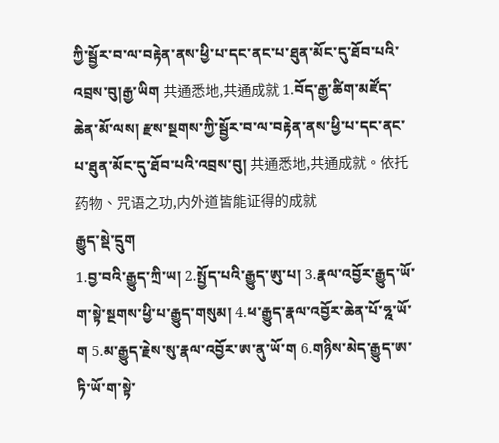ཀྱི་སྦྱོར་བ་ལ་བརྟེན་ནས་ཕྱི་པ་དང་ནང་པ་ཐུན་མོང་དུ་ཐོབ་པའི་འབྲས་བུ།རྒྱ་ཡིག 共通悉地,共通成就 1.བོད་རྒྱ་ཚིག་མཛོད་ཆེན་མོ་ལས། རྫས་སྔགས་ཀྱི་སྦྱོར་བ་ལ་བརྟེན་ནས་ཕྱི་པ་དང་ནང་པ་ཐུན་མོང་དུ་ཐོབ་པའི་འབྲས་བུ། 共通悉地,共通成就。依托药物、咒语之功,内外道皆能证得的成就
རྒྱུད་སྡེ་དྲུག
1.བྱ་བའི་རྒྱུད་ཀྲི་ཡ། 2.སྤྱོད་པའི་རྒྱུད་ཨུ་པ། 3.རྣལ་འབྱོར་རྒྱུད་ཡོ་ག་སྟེ་སྔགས་ཕྱི་པ་རྒྱུད་གསུམ། 4.ཕ་རྒྱུད་རྣལ་འབྱོར་ཆེན་པོ་ཧྰ་ཡོ་ག 5.མ་རྒྱུད་རྗེས་སུ་རྣལ་འབྱོར་ཨ་ནུ་ཡོ་ག 6.གཉིས་མེད་རྒྱུད་ཨ་ཏི་ཡོ་ག་སྟེ་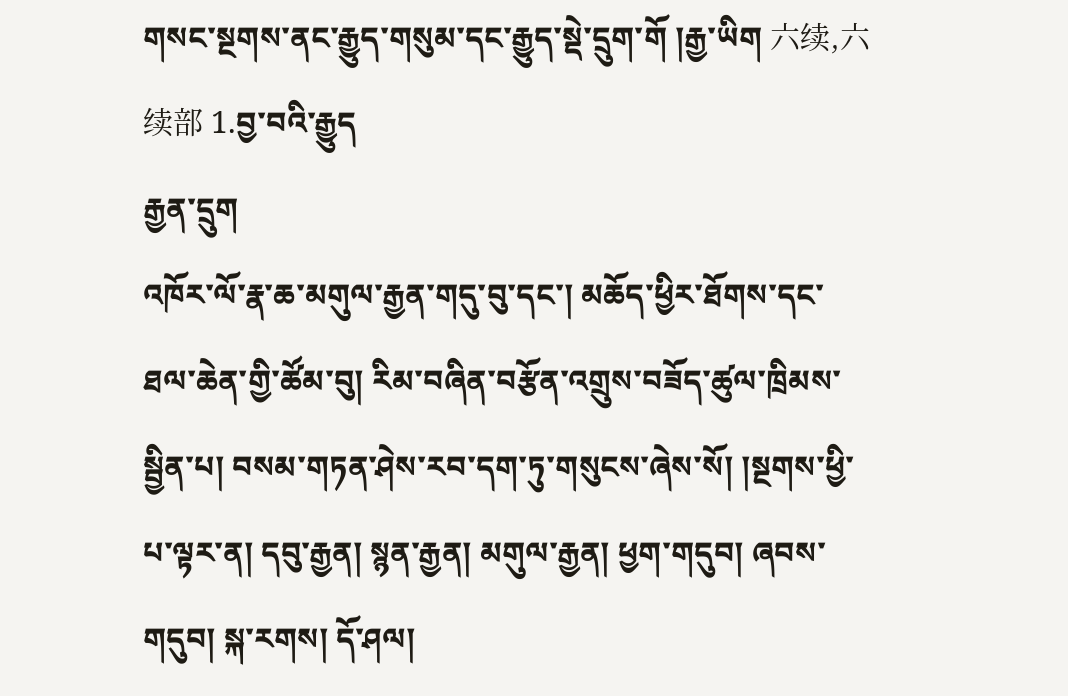གསང་སྔགས་ནང་རྒྱུད་གསུམ་དང་རྒྱུད་སྡེ་དྲུག་གོ །རྒྱ་ཡིག 六续,六续部 1.བྱ་བའི་རྒྱུད
རྒྱན་དྲུག
འཁོར་ལོ་རྣ་ཆ་མགུལ་རྒྱན་གདུ་བུ་དང་། མཆོད་ཕྱིར་ཐོགས་དང་ཐལ་ཆེན་གྱི་ཚོམ་བུ། རིམ་བཞིན་བརྩོན་འགྲུས་བཟོད་ཚུལ་ཁྲིམས་སྦྱིན་པ། བསམ་གཏན་ཤེས་རབ་དག་ཏུ་གསུངས་ཞེས་སོ། །སྔགས་ཕྱི་པ་ལྟར་ན། དབུ་རྒྱན། སྙན་རྒྱན། མགུལ་རྒྱན། ཕྱག་གདུབ། ཞབས་གདུབ། སྐ་རགས། དོ་ཤལ།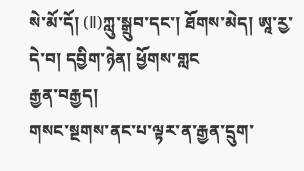སེ་མོ་དོ། (Ⅱ)ཀླུ་སྒྲུབ་དང་། ཐོགས་མེད། ཨཱ་རྱ་དེ་བ། དབྱིག་ཉེན། ཕྱོགས་གླང
རྒྱན་བརྒྱད།
གསང་སྔགས་ནང་པ་ལྟར་ན་རྒྱན་དྲུག་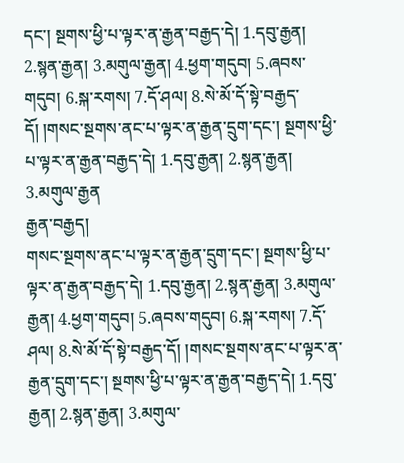དང་། སྔགས་ཕྱི་པ་ལྟར་ན་རྒྱན་བརྒྱད་དེ། 1.དབུ་རྒྱན། 2.སྙན་རྒྱན། 3.མགུལ་རྒྱན། 4.ཕྱག་གདུབ། 5.ཞབས་གདུབ། 6.སྐ་རགས། 7.དོ་ཤལ། 8.སེ་མོ་དོ་སྟེ་བརྒྱད་དོ། །གསང་སྔགས་ནང་པ་ལྟར་ན་རྒྱན་དྲུག་དང་། སྔགས་ཕྱི་པ་ལྟར་ན་རྒྱན་བརྒྱད་དེ། 1.དབུ་རྒྱན། 2.སྙན་རྒྱན། 3.མགུལ་རྒྱན
རྒྱན་བརྒྱད།
གསང་སྔགས་ནང་པ་ལྟར་ན་རྒྱན་དྲུག་དང་། སྔགས་ཕྱི་པ་ལྟར་ན་རྒྱན་བརྒྱད་དེ། 1.དབུ་རྒྱན། 2.སྙན་རྒྱན། 3.མགུལ་རྒྱན། 4.ཕྱག་གདུབ། 5.ཞབས་གདུབ། 6.སྐ་རགས། 7.དོ་ཤལ། 8.སེ་མོ་དོ་སྟེ་བརྒྱད་དོ། །གསང་སྔགས་ནང་པ་ལྟར་ན་རྒྱན་དྲུག་དང་། སྔགས་ཕྱི་པ་ལྟར་ན་རྒྱན་བརྒྱད་དེ། 1.དབུ་རྒྱན། 2.སྙན་རྒྱན། 3.མགུལ་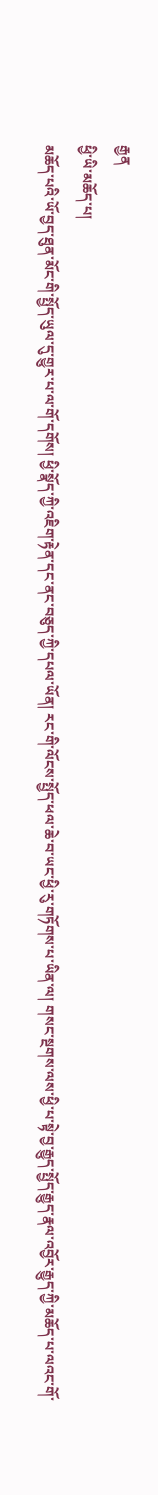རྒྱན
ཕྱི་ཡི་མཆོད་པ།
མཆོད་པའི་ཡོ་བྱད་ཐུན་མོང་གི་སྤྱོད་ཡུལ་དུ་གྱུར་པ་ལ་གོ་དགོས། ཕྱི་སྣོད་ཀྱི་འཇིག་རྟེན་དང་ནང་བཅུད་ཀྱི་དཔལ་ཡོན། རང་གི་ལོངས་སྤྱོད་ཕལ་ཆེ་བ་ཡང་ཕྱི་རུ་གཏོགས་པ་ཡིན་ལ། གསང་སྔགས་ལས་ཕྱི་པ་སྟེ་བྱ་རྒྱུད་སྤྱོད་རྒྱུད་རྣལ་འབྱོར་རྒྱུད་ཀྱི་མཆོད་པ་ལའང་གོ་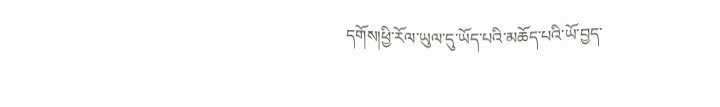དགོས།ཕྱི་རོལ་ཡུལ་དུ་ཡོད་པའི་མཆོད་པའི་ཡོ་བྱད་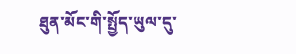ཐུན་མོང་གི་སྤྱོད་ཡུལ་དུ་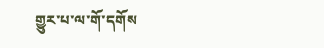གྱུར་པ་ལ་གོ་དགོས